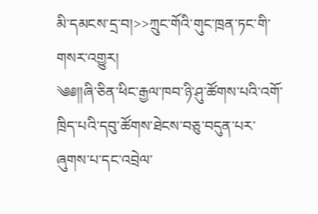མི་དམངས་དྲ་བ།>>ཀྲུང་གོའི་གུང་ཁྲན་ཏང་གི་གསར་འགྱུར།
༄༅།།ཞི་ཅིན་ཕིང་རྒྱལ་ཁབ་ཉི་ཤུ་ཚོགས་པའི་འགོ་ཁྲིད་པའི་དབུ་ཚོགས་ཐེངས་བཅུ་བདུན་པར་ཞུགས་པ་དང་འབྲེལ་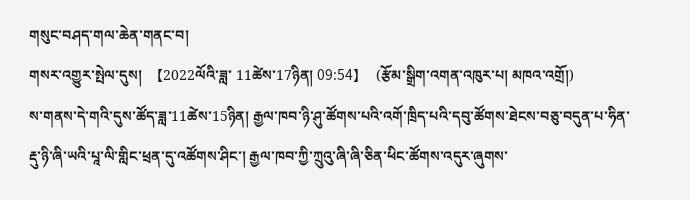གསུང་བཤད་གལ་ཆེན་གནང་བ།
གསར་འགྱུར་སྤེལ་དུས།  【2022ལོའི་ཟླ་ 11ཚེས་17ཉིན། 09:54】   (རྩོམ་སྒྲིག་འགན་འཁུར་པ། མཁའ་འགྲོ།)
ས་གནས་དེ་གའི་དུས་ཚོད་ཟླ་11ཚེས་15ཉིན། རྒྱལ་ཁབ་ཉི་ཤུ་ཚོགས་པའི་འགོ་ཁྲིད་པའི་དབུ་ཚོགས་ཐེངས་བཅུ་བདུན་པ་ཧིན་རྡུ་ཉི་ཞི་ཡའི་པཱ་ལི་གླིང་ཕྲན་དུ་འཚོགས་ཤིང་། རྒྱལ་ཁབ་ཀྱི་ཀྲུའུ་ཞི་ཞི་ཅིན་ཕིང་ཚོགས་འདུར་ཞུགས་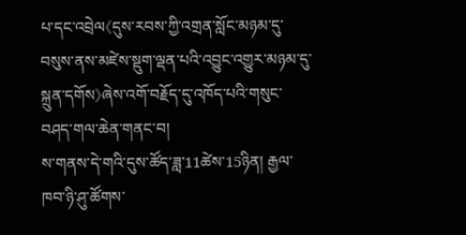པ་དང་འབྲེལ《དུས་རབས་ཀྱི་འགྲན་སློང་མཉམ་དུ་བསུས་ནས་མཛེས་སྡུག་ལྡན་པའི་འབྱུང་འགྱུར་མཉམ་དུ་སྐྲུན་དགོས》ཞེས་འགོ་བརྗོད་དུ་འཁོད་པའི་གསུང་བཤད་གལ་ཆེན་གནང་བ།
ས་གནས་དེ་གའི་དུས་ཚོད་ཟླ་11ཚེས་15ཉིན། རྒྱལ་ཁབ་ཉི་ཤུ་ཚོགས་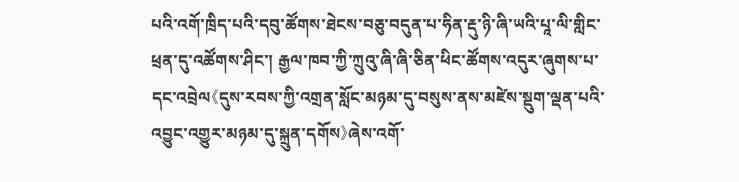པའི་འགོ་ཁྲིད་པའི་དབུ་ཚོགས་ཐེངས་བཅུ་བདུན་པ་ཧིན་རྡུ་ཉི་ཞི་ཡའི་པཱ་ལི་གླིང་ཕྲན་དུ་འཚོགས་ཤིང་། རྒྱལ་ཁབ་ཀྱི་ཀྲུའུ་ཞི་ཞི་ཅིན་ཕིང་ཚོགས་འདུར་ཞུགས་པ་དང་འབྲེལ《དུས་རབས་ཀྱི་འགྲན་སློང་མཉམ་དུ་བསུས་ནས་མཛེས་སྡུག་ལྡན་པའི་འབྱུང་འགྱུར་མཉམ་དུ་སྐྲུན་དགོས》ཞེས་འགོ་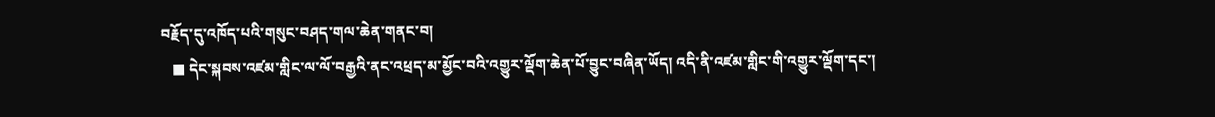བརྗོད་དུ་འཁོད་པའི་གསུང་བཤད་གལ་ཆེན་གནང་བ།
   ■ དེང་སྐབས་འཛམ་གླིང་ལ་ལོ་བརྒྱའི་ནང་འཕྲད་མ་མྱོང་བའི་འགྱུར་ལྡོག་ཆེན་པོ་བྱུང་བཞིན་ཡོད། འདི་ནི་འཛམ་གླིང་གི་འགྱུར་ལྡོག་དང་།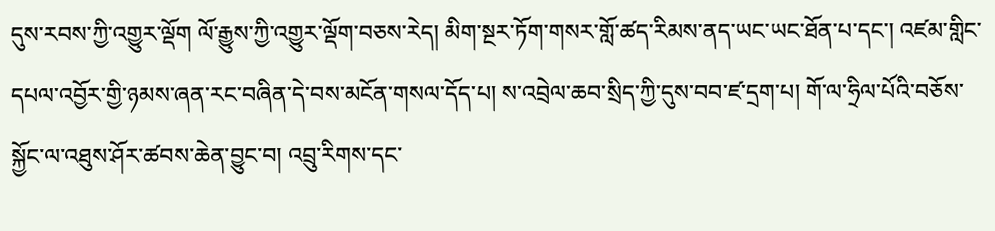དུས་རབས་ཀྱི་འགྱུར་ལྡོག ལོ་རྒྱུས་ཀྱི་འགྱུར་ལྡོག་བཅས་རེད། མིག་སྔར་ཏོག་གསར་གློ་ཚད་རིམས་ནད་ཡང་ཡང་ཐོན་པ་དང་། འཛམ་གླིང་དཔལ་འབྱོར་གྱི་ཉམས་ཞན་རང་བཞིན་དེ་བས་མངོན་གསལ་དོད་པ། ས་འབྲེལ་ཆབ་སྲིད་ཀྱི་དུས་བབ་ཛ་དྲག་པ། གོ་ལ་ཧྲིལ་པོའི་བཅོས་སྐྱོང་ལ་འཐུས་ཤོར་ཚབས་ཆེན་བྱུང་བ། འབྲུ་རིགས་དང་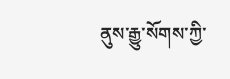ནུས་རྒྱུ་སོགས་ཀྱི་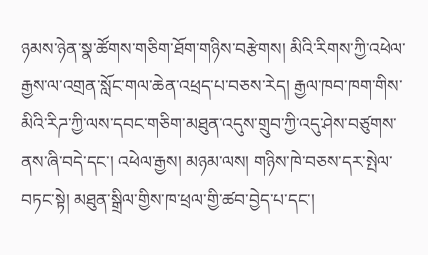ཉམས་ཉེན་སྣ་ཚོགས་གཅིག་ཐོག་གཉིས་བརྩེགས། མིའི་རིགས་ཀྱི་འཕེལ་རྒྱས་ལ་འགྲན་སློང་གལ་ཆེན་འཕྲད་པ་བཅས་རེད། རྒྱལ་ཁབ་ཁག་གིས་མིའི་རིཌ་ཀྱི་ལས་དབང་གཅིག་མཐུན་འདུས་གྲུབ་ཀྱི་འདུ་ཤེས་བཙུགས་ནས་ཞི་བདེ་དང་། འཕེལ་རྒྱས། མཉམ་ལས། གཉིས་ཁེ་བཅས་དར་སྤེལ་བཏང་སྟེ། མཐུན་སྒྲིལ་གྱིས་ཁ་ཕྲལ་གྱི་ཚབ་བྱེད་པ་དང་།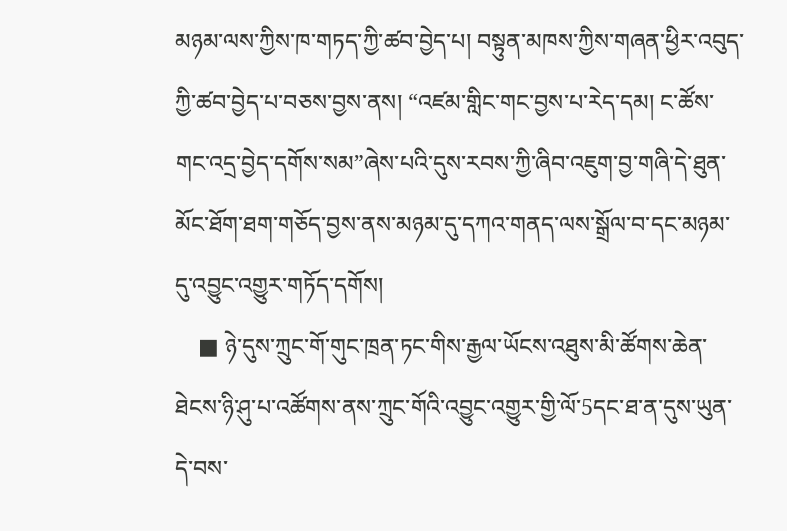མཉམ་ལས་ཀྱིས་ཁ་གཏད་ཀྱི་ཚབ་བྱེད་པ། བསྟུན་མཁས་ཀྱིས་གཞན་ཕྱིར་འབུད་ཀྱི་ཚབ་བྱེད་པ་བཅས་བྱས་ནས། “འཛམ་གླིང་གང་བྱས་པ་རེད་དམ། ང་ཚོས་གང་འདྲ་བྱེད་དགོས་སམ”ཞེས་པའི་དུས་རབས་ཀྱི་ཞིབ་འཇུག་བྱ་གཞི་དེ་ཐུན་མོང་ཐོག་ཐག་གཅོད་བྱས་ནས་མཉམ་དུ་དཀའ་གནད་ལས་སྒྲོལ་བ་དང་མཉམ་དུ་འབྱུང་འགྱུར་གཏོད་དགོས།
    ■ ཉེ་དུས་ཀྲུང་གོ་གུང་ཁྲན་ཏང་གིས་རྒྱལ་ཡོངས་འཐུས་མི་ཚོགས་ཆེན་ཐེངས་ཉི་ཤུ་པ་འཚོགས་ནས་ཀྲུང་གོའི་འབྱུང་འགྱུར་གྱི་ལོ་5དང་ཐ་ན་དུས་ཡུན་དེ་བས་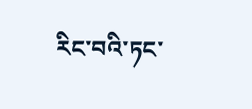རིང་བའི་ཏང་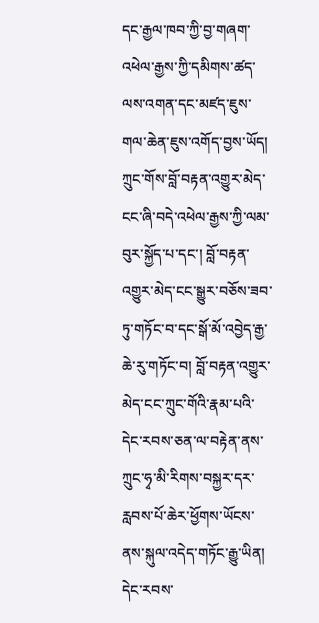དང་རྒྱལ་ཁབ་ཀྱི་བྱ་གཞག་འཕེལ་རྒྱས་ཀྱི་དམིགས་ཚད་ལས་འགན་དང་མཛད་ཇུས་གལ་ཆེན་ཇུས་འགོད་བྱས་ཡོད། ཀྲུང་གོས་བློ་བརྟན་འགྱུར་མེད་ངང་ཞི་བདེ་འཕེལ་རྒྱས་ཀྱི་ལམ་བུར་སྐྱོད་པ་དང་། བློ་བརྟན་འགྱུར་མེད་ངང་སྒྱུར་བཅོས་ཟབ་ཏུ་གཏོང་བ་དང་སྒོ་མོ་འབྱེད་རྒྱ་ཆེ་རུ་གཏོང་བ། བློ་བརྟན་འགྱུར་མེད་ངང་ཀྲུང་གོའི་རྣམ་པའི་དེང་རབས་ཅན་ལ་བརྟེན་ནས་ཀྲུང་ཧྭ་མི་རིགས་བསྐྱར་དར་རླབས་པོ་ཆེར་ཕྱོགས་ཡོངས་ནས་སྐུལ་འདེད་གཏོང་རྒྱུ་ཡིན། དེང་རབས་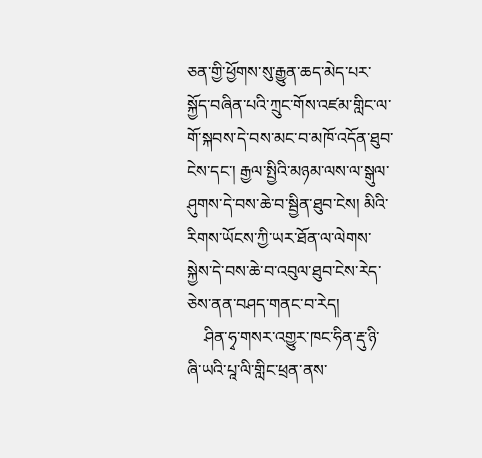ཅན་གྱི་ཕྱོགས་སུ་རྒྱུན་ཆད་མེད་པར་སྐྱོད་བཞིན་པའི་ཀྲུང་གོས་འཛམ་གླིང་ལ་གོ་སྐབས་དེ་བས་མང་བ་མཁོ་འདོན་ཐུབ་ངེས་དང་། རྒྱལ་སྤྱིའི་མཉམ་ལས་ལ་སྒུལ་ཤུགས་དེ་བས་ཆེ་བ་སྦྱིན་ཐུབ་ངེས། མིའི་རིགས་ཡོངས་ཀྱི་ཡར་ཐོན་ལ་ལེགས་སྐྱེས་དེ་བས་ཆེ་བ་འབུལ་ཐུབ་ངེས་རེད་ཅེས་ནན་བཤད་གནང་བ་རེད།
    ཤིན་ཧྭ་གསར་འགྱུར་ཁང་ཧིན་རྡུ་ཉི་ཞི་ཡའི་པཱ་ལི་གླིང་ཕྲན་ནས་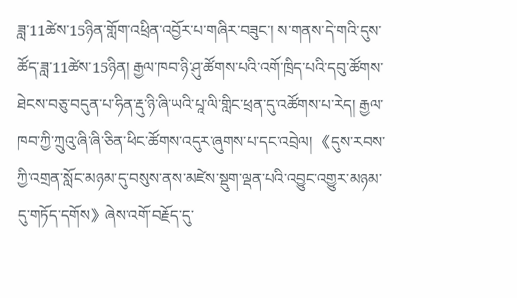ཟླ་11ཚེས་15ཉིན་གློག་འཕྲིན་འབྱོར་པ་གཞིར་བཟུང་། ས་གནས་དེ་གའི་དུས་ཚོད་ཟླ་11ཚེས་15ཉིན། རྒྱལ་ཁབ་ཉི་ཤུ་ཚོགས་པའི་འགོ་ཁྲིད་པའི་དབུ་ཚོགས་ཐེངས་བཅུ་བདུན་པ་ཧིན་རྡུ་ཉི་ཞི་ཡའི་པཱ་ལི་གླིང་ཕྲན་དུ་འཚོགས་པ་རེད། རྒྱལ་ཁབ་ཀྱི་ཀྲུའུ་ཞི་ཞི་ཅིན་ཕིང་ཚོགས་འདུར་ཞུགས་པ་དང་འབྲེལ། 《དུས་རབས་ཀྱི་འགྲན་སློང་མཉམ་དུ་བསུས་ནས་མཛེས་སྡུག་ལྡན་པའི་འབྱུང་འགྱུར་མཉམ་དུ་གཏོད་དགོས》ཞེས་འགོ་བརྗོད་དུ་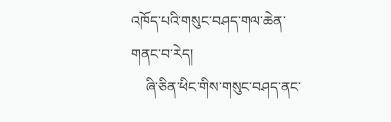འཁོད་པའི་གསུང་བཤད་གལ་ཆེན་གནང་བ་རེད།
    ཞི་ཅིན་ཕིང་གིས་གསུང་བཤད་ནང་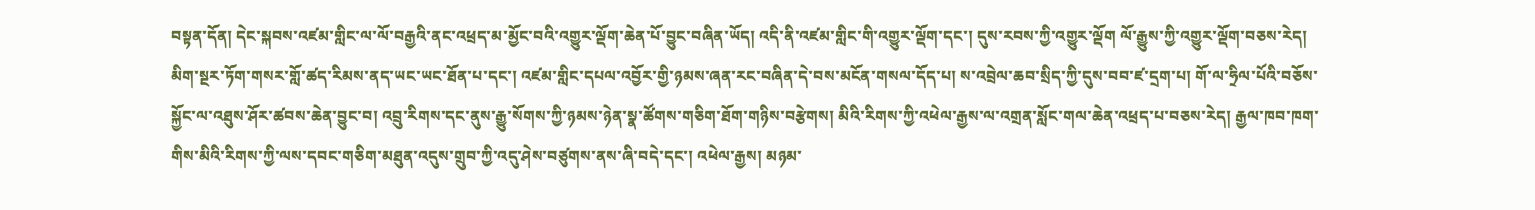བསྟན་དོན། དེང་སྐབས་འཛམ་གླིང་ལ་ལོ་བརྒྱའི་ནང་འཕྲད་མ་མྱོང་བའི་འགྱུར་ལྡོག་ཆེན་པོ་བྱུང་བཞིན་ཡོད། འདི་ནི་འཛམ་གླིང་གི་འགྱུར་ལྡོག་དང་། དུས་རབས་ཀྱི་འགྱུར་ལྡོག ལོ་རྒྱུས་ཀྱི་འགྱུར་ལྡོག་བཅས་རེད། མིག་སྔར་ཏོག་གསར་གློ་ཚད་རིམས་ནད་ཡང་ཡང་ཐོན་པ་དང་། འཛམ་གླིང་དཔལ་འབྱོར་གྱི་ཉམས་ཞན་རང་བཞིན་དེ་བས་མངོན་གསལ་དོད་པ། ས་འབྲེལ་ཆབ་སྲིད་ཀྱི་དུས་བབ་ཛ་དྲག་པ། གོ་ལ་ཧྲིལ་པོའི་བཅོས་སྐྱོང་ལ་འཐུས་ཤོར་ཚབས་ཆེན་བྱུང་བ། འབྲུ་རིགས་དང་ནུས་རྒྱུ་སོགས་ཀྱི་ཉམས་ཉེན་སྣ་ཚོགས་གཅིག་ཐོག་གཉིས་བརྩེགས། མིའི་རིགས་ཀྱི་འཕེལ་རྒྱས་ལ་འགྲན་སློང་གལ་ཆེན་འཕྲད་པ་བཅས་རེད། རྒྱལ་ཁབ་ཁག་གིས་མིའི་རིགས་ཀྱི་ལས་དབང་གཅིག་མཐུན་འདུས་གྲུབ་ཀྱི་འདུ་ཤེས་བཙུགས་ནས་ཞི་བདེ་དང་། འཕེལ་རྒྱས། མཉམ་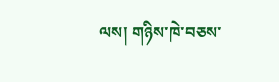ལས། གཉིས་ཁེ་བཅས་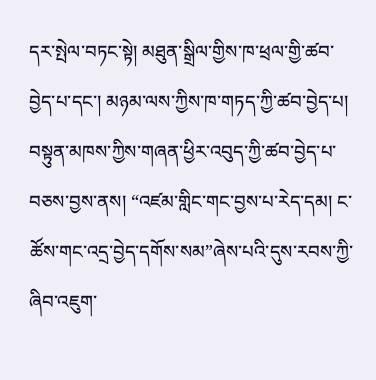དར་སྤེལ་བཏང་སྟེ། མཐུན་སྒྲིལ་གྱིས་ཁ་ཕྲལ་གྱི་ཚབ་བྱེད་པ་དང་། མཉམ་ལས་ཀྱིས་ཁ་གཏད་ཀྱི་ཚབ་བྱེད་པ། བསྟུན་མཁས་ཀྱིས་གཞན་ཕྱིར་འབུད་ཀྱི་ཚབ་བྱེད་པ་བཅས་བྱས་ནས། “འཛམ་གླིང་གང་བྱས་པ་རེད་དམ། ང་ཚོས་གང་འདྲ་བྱེད་དགོས་སམ”ཞེས་པའི་དུས་རབས་ཀྱི་ཞིབ་འཇུག་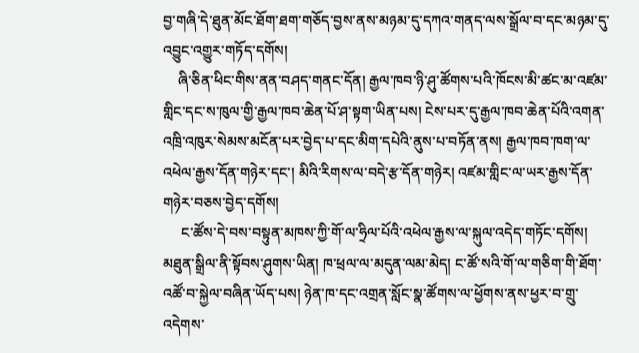བྱ་གཞི་དེ་ཐུན་མོང་ཐོག་ཐག་གཅོད་བྱས་ནས་མཉམ་དུ་དཀའ་གནད་ལས་སྒྲོལ་བ་དང་མཉམ་དུ་འབྱུང་འགྱུར་གཏོད་དགོས།
    ཞི་ཅིན་ཕིང་གིས་ནན་བཤད་གནང་དོན། རྒྱལ་ཁབ་ཉི་ཤུ་ཚོགས་པའི་ཁོངས་མི་ཚང་མ་འཛམ་གླིང་དང་ས་ཁུལ་གྱི་རྒྱལ་ཁབ་ཆེན་པོ་ཤ་སྟག་ཡིན་པས། ངེས་པར་དུ་རྒྱལ་ཁབ་ཆེན་པོའི་འགན་འཁྲི་འཁུར་སེམས་མངོན་པར་བྱེད་པ་དང་མིག་དཔེའི་ནུས་པ་བཏོན་ནས། རྒྱལ་ཁབ་ཁག་ལ་འཕེལ་རྒྱས་དོན་གཉེར་དང་། མིའི་རིགས་ལ་བདེ་རྩ་དོན་གཉེར། འཛམ་གླིང་ལ་ཡར་རྒྱས་དོན་གཉེར་བཅས་བྱེད་དགོས།
     ང་ཚོས་དེ་བས་བསྟུན་མཁས་ཀྱི་གོ་ལ་ཧྲིལ་པོའི་འཕེལ་རྒྱས་ལ་སྐུལ་འདེད་གཏོང་དགོས། མཐུན་སྒྲིལ་ནི་སྟོབས་ཤུགས་ཡིན། ཁ་ཕྲལ་ལ་མདུན་ལམ་མེད། ང་ཚོ་སའི་གོ་ལ་གཅིག་གི་ཐོག་འཚོ་བ་སྐྱེལ་བཞིན་ཡོད་པས། ཉེན་ཁ་དང་འགྲན་སློང་སྣ་ཚོགས་ལ་ཕྱོགས་ནས་ཕྱར་བ་གྲུ་འདེགས་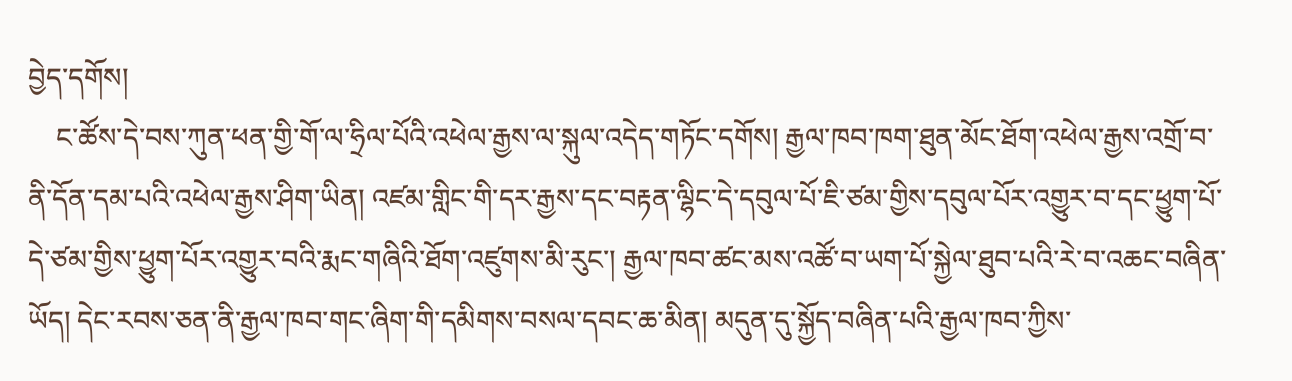བྱེད་དགོས།
    ང་ཚོས་དེ་བས་ཀུན་ཕན་གྱི་གོ་ལ་ཧྲིལ་པོའི་འཕེལ་རྒྱས་ལ་སྐུལ་འདེད་གཏོང་དགོས། རྒྱལ་ཁབ་ཁག་ཐུན་མོང་ཐོག་འཕེལ་རྒྱས་འགྲོ་བ་ནི་དོན་དམ་པའི་འཕེལ་རྒྱས་ཤིག་ཡིན། འཛམ་གླིང་གི་དར་རྒྱས་དང་བརྟན་ལྷིང་དེ་དབུལ་པོ་ཇི་ཙམ་གྱིས་དབུལ་པོར་འགྱུར་བ་དང་ཕྱུག་པོ་དེ་ཙམ་གྱིས་ཕྱུག་པོར་འགྱུར་བའི་རྨང་གཞིའི་ཐོག་འཛུགས་མི་རུང་། རྒྱལ་ཁབ་ཚང་མས་འཚོ་བ་ཡག་པོ་སྐྱེལ་ཐུབ་པའི་རེ་བ་འཆང་བཞིན་ཡོད། དེང་རབས་ཅན་ནི་རྒྱལ་ཁབ་གང་ཞིག་གི་དམིགས་བསལ་དབང་ཆ་མིན། མདུན་དུ་སྐྱོད་བཞིན་པའི་རྒྱལ་ཁབ་ཀྱིས་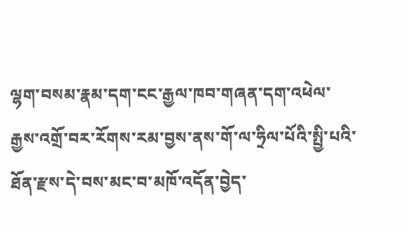ལྷག་བསམ་རྣམ་དག་ངང་རྒྱལ་ཁབ་གཞན་དག་འཕེལ་རྒྱས་འགྲོ་བར་རོགས་རམ་བྱས་ནས་གོ་ལ་ཧྲིལ་པོའི་སྤྱི་པའི་ཐོན་རྫས་དེ་བས་མང་བ་མཁོ་འདོན་བྱེད་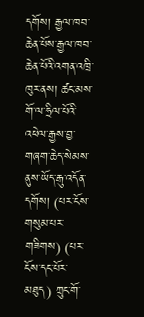དགོས། རྒྱལ་ཁབ་ཆེན་པོས་རྒྱལ་ཁབ་ཆེན་པོའི་འགན་འཁྲི་ཁུར་ནས། ཚང་མས་གོ་ལ་ཧྲིལ་པོའི་འཕེལ་རྒྱས་བྱ་གཞག་ཆེད་སེམས་ནུས་ཡོད་རྒུ་འདོན་དགོས། (པར་ངོས་གསུམ་པར་གཟིགས) (པར་ངོས་དང་པོར་མཐུད) ཀྲུང་གོ་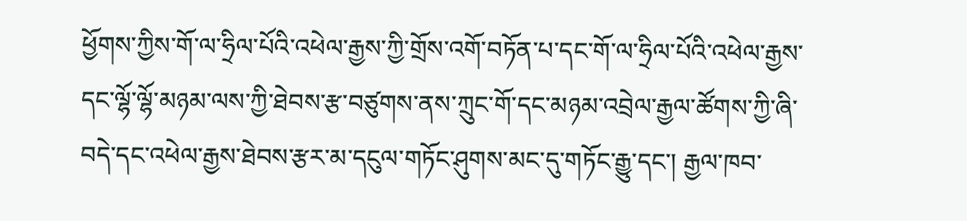ཕྱོགས་ཀྱིས་གོ་ལ་ཧྲིལ་པོའི་འཕེལ་རྒྱས་ཀྱི་གྲོས་འགོ་བཏོན་པ་དང་གོ་ལ་ཧྲིལ་པོའི་འཕེལ་རྒྱས་དང་ལྷོ་ལྷོ་མཉམ་ལས་ཀྱི་ཐེབས་རྩ་བཙུགས་ནས་ཀྲུང་གོ་དང་མཉམ་འབྲེལ་རྒྱལ་ཚོགས་ཀྱི་ཞི་བདེ་དང་འཕེལ་རྒྱས་ཐེབས་རྩར་མ་དངུལ་གཏོང་ཤུགས་མང་དུ་གཏོང་རྒྱུ་དང་། རྒྱལ་ཁབ་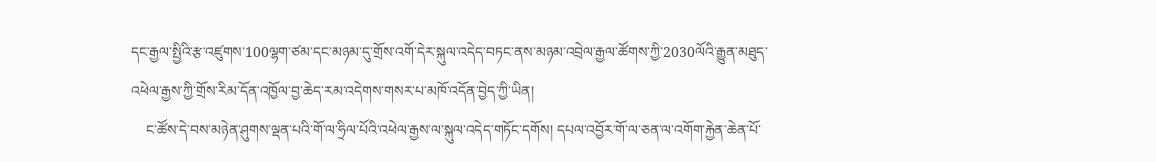དང་རྒྱལ་སྤྱིའི་རྩ་འཛུགས་100ལྷག་ཙམ་དང་མཉམ་དུ་གྲོས་འགོ་དེར་སྐུལ་འདེད་བཏང་ནས་མཉམ་འབྲེལ་རྒྱལ་ཚོགས་ཀྱི་2030ལོའི་རྒྱུན་མཐུད་འཕེལ་རྒྱས་ཀྱི་གྲོས་རིམ་དོན་འཁྱོལ་བྱ་ཆེད་རམ་འདེགས་གསར་པ་མཁོ་འདོན་བྱེད་ཀྱི་ཡིན།
    ང་ཚོས་དེ་བས་མཉེན་ཤུགས་ལྡན་པའི་གོ་ལ་ཧྲིལ་པོའི་འཕེལ་རྒྱས་ལ་སྐུལ་འདེད་གཏོང་དགོས། དཔལ་འབྱོར་གོ་ལ་ཅན་ལ་འགོག་རྐྱེན་ཆེན་པོ་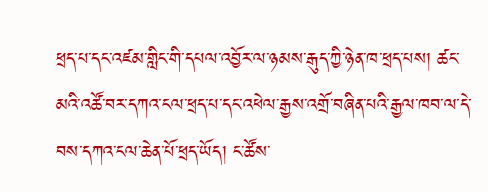ཕྲད་པ་དང་འཛམ་གླིང་གི་དཔལ་འབྱོར་ལ་ཉམས་རྒུད་ཀྱི་ཉེན་ཁ་ཕྲད་པས། ཚང་མའི་འཚོ་བར་དཀའ་ངལ་ཕྲད་པ་དང་འཕེལ་རྒྱས་འགྲོ་བཞིན་པའི་རྒྱལ་ཁབ་ལ་དེ་བས་དཀའ་ངལ་ཆེན་པོ་ཕྲད་ཡོད། ང་ཚོས་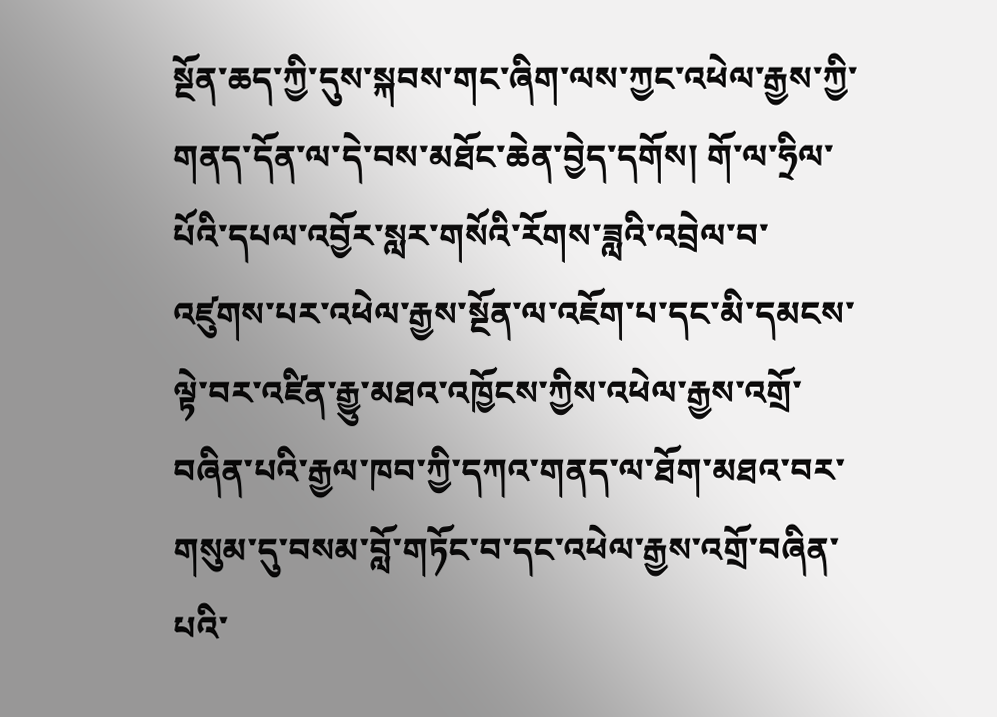སྔོན་ཆད་ཀྱི་དུས་སྐབས་གང་ཞིག་ལས་ཀྱང་འཕེལ་རྒྱས་ཀྱི་གནད་དོན་ལ་དེ་བས་མཐོང་ཆེན་བྱེད་དགོས། གོ་ལ་ཧྲིལ་པོའི་དཔལ་འབྱོར་སླར་གསོའི་རོགས་ཟླའི་འབྲེལ་བ་འཛུགས་པར་འཕེལ་རྒྱས་སྔོན་ལ་འཇོག་པ་དང་མི་དམངས་ལྟེ་བར་འཛིན་རྒྱུ་མཐའ་འཁྱོངས་ཀྱིས་འཕེལ་རྒྱས་འགྲོ་བཞིན་པའི་རྒྱལ་ཁབ་ཀྱི་དཀའ་གནད་ལ་ཐོག་མཐའ་བར་གསུམ་དུ་བསམ་བློ་གཏོང་བ་དང་འཕེལ་རྒྱས་འགྲོ་བཞིན་པའི་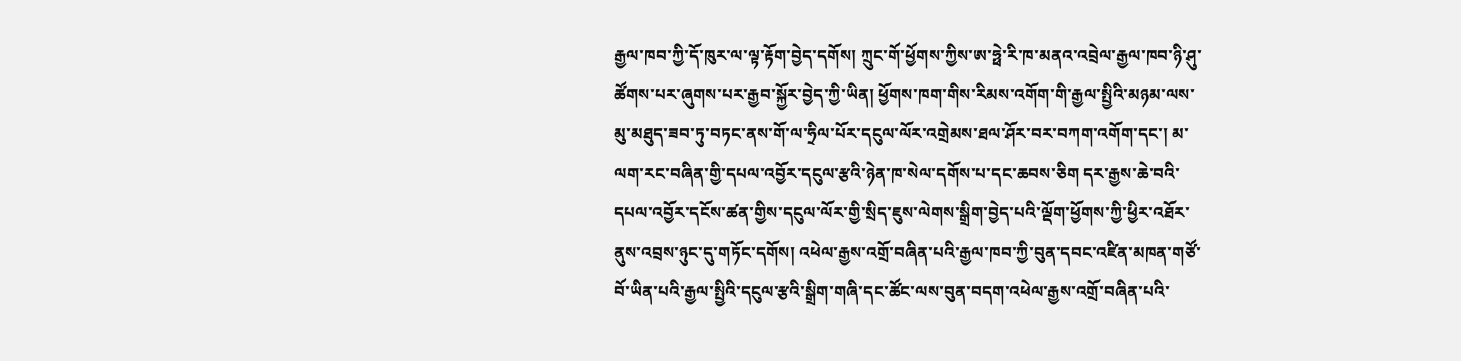རྒྱལ་ཁབ་ཀྱི་དོ་ཁུར་ལ་ལྟ་རྟོག་བྱེད་དགོས། ཀྲུང་གོ་ཕྱོགས་ཀྱིས་ཨ་ཧྥེ་རི་ཁ་མནའ་འབྲེལ་རྒྱལ་ཁབ་ཉི་ཤུ་ཚོགས་པར་ཞུགས་པར་རྒྱབ་སྐྱོར་བྱེད་ཀྱི་ཡིན། ཕྱོགས་ཁག་གིས་རིམས་འགོག་གི་རྒྱལ་སྤྱིའི་མཉམ་ལས་མུ་མཐུད་ཟབ་ཏུ་བཏང་ནས་གོ་ལ་ཧྲིལ་པོར་དངུལ་ལོར་འགྲེམས་ཐལ་ཤོར་བར་བཀག་འགོག་དང་། མ་ལག་རང་བཞིན་གྱི་དཔལ་འབྱོར་དངུལ་རྩའི་ཉེན་ཁ་སེལ་དགོས་པ་དང་ཆབས་ཅིག དར་རྒྱས་ཆེ་བའི་དཔལ་འབྱོར་དངོས་ཚན་གྱིས་དངུལ་ལོར་གྱི་སྲིད་ཇུས་ལེགས་སྒྲིག་བྱེད་པའི་ལྡོག་ཕྱོགས་ཀྱི་ཕྱིར་འཐོར་ནུས་འབྲས་ཉུང་དུ་གཏོང་དགོས། འཕེལ་རྒྱས་འགྲོ་བཞིན་པའི་རྒྱལ་ཁབ་ཀྱི་བུན་དབང་འཛིན་མཁན་གཙོ་བོ་ཡིན་པའི་རྒྱལ་སྤྱིའི་དངུལ་རྩའི་སྒྲིག་གཞི་དང་ཚོང་ལས་བུན་བདག་འཕེལ་རྒྱས་འགྲོ་བཞིན་པའི་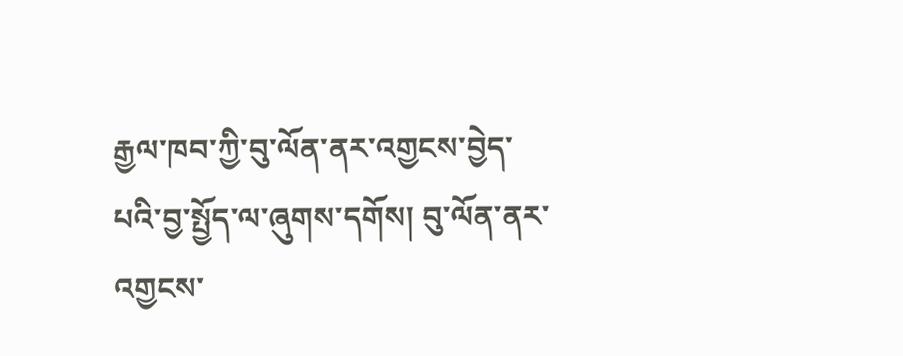རྒྱལ་ཁབ་ཀྱི་བུ་ལོན་ནར་འགྱངས་བྱེད་པའི་བྱ་སྤྱོད་ལ་ཞུགས་དགོས། བུ་ལོན་ནར་འགྱངས་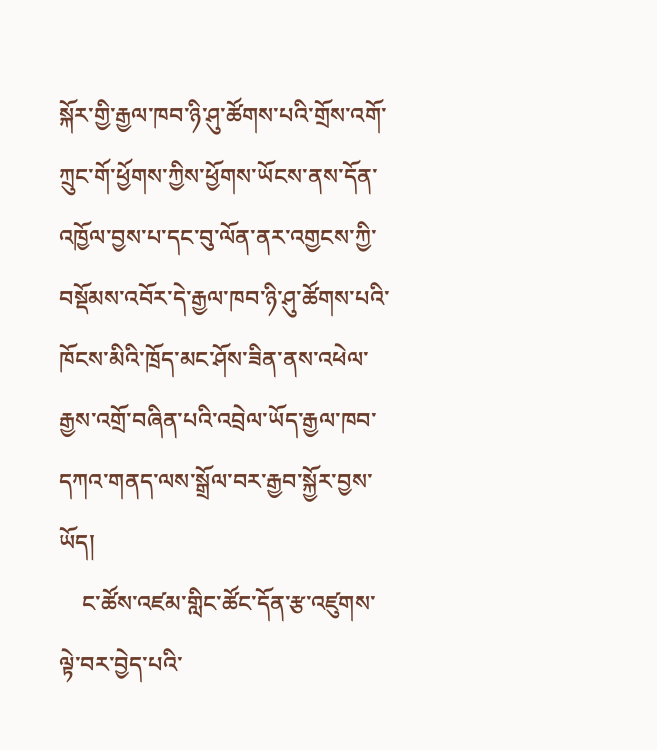སྐོར་གྱི་རྒྱལ་ཁབ་ཉི་ཤུ་ཚོགས་པའི་གྲོས་འགོ་ཀྲུང་གོ་ཕྱོགས་ཀྱིས་ཕྱོགས་ཡོངས་ནས་དོན་འཁྱོལ་བྱས་པ་དང་བུ་ལོན་ནར་འགྱངས་ཀྱི་བསྡོམས་འབོར་དེ་རྒྱལ་ཁབ་ཉི་ཤུ་ཚོགས་པའི་ཁོངས་མིའི་ཁྲོད་མང་ཤོས་ཟིན་ནས་འཕེལ་རྒྱས་འགྲོ་བཞིན་པའི་འབྲེལ་ཡོད་རྒྱལ་ཁབ་དཀའ་གནད་ལས་སྒྲོལ་བར་རྒྱབ་སྐྱོར་བྱས་ཡོད།
    ང་ཚོས་འཛམ་གླིང་ཚོང་དོན་རྩ་འཛུགས་ལྟེ་བར་བྱེད་པའི་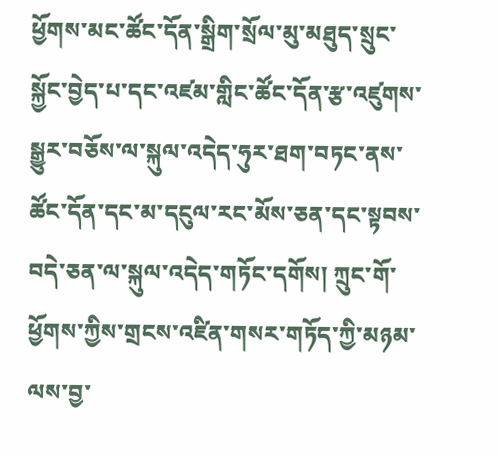ཕྱོགས་མང་ཚོང་དོན་སྒྲིག་སྲོལ་མུ་མཐུད་སྲུང་སྐྱོང་བྱེད་པ་དང་འཛམ་གླིང་ཚོང་དོན་རྩ་འཛུགས་སྒྱུར་བཅོས་ལ་སྐུལ་འདེད་ཧུར་ཐག་བཏང་ནས་ཚོང་དོན་དང་མ་དངུལ་རང་མོས་ཅན་དང་སྟབས་བདེ་ཅན་ལ་སྐུལ་འདེད་གཏོང་དགོས། ཀྲུང་གོ་ཕྱོགས་ཀྱིས་གྲངས་འཛིན་གསར་གཏོད་ཀྱི་མཉམ་ལས་བྱ་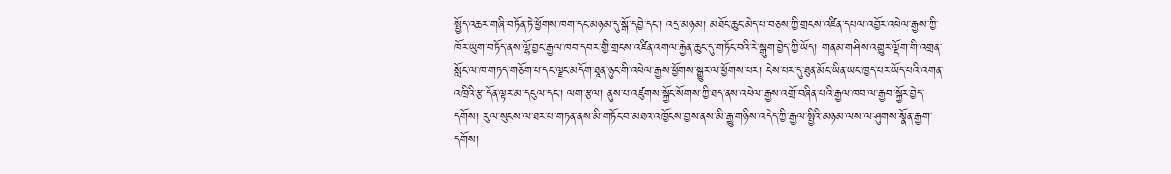སྤྱོད་འཆར་གཞི་བཏོན་ཏེ་ཕྱོགས་ཁག་དང་མཉམ་དུ་སྒོ་དབྱེ་དང་། འདྲ་མཉམ། མཐོང་ཆུང་མེད་པ་བཅས་ཀྱི་གྲངས་འཛིན་དཔལ་འབྱོར་འཕེལ་རྒྱས་ཀྱི་ཁོར་ཡུག་བཏོད་ནས་ལྷོ་བྱང་རྒྱལ་ཁབ་དབར་གྱི་གྲངས་འཛིན་འགལ་རྐྱེན་ཆུང་དུ་གཏོང་བའི་རེ་སྒུག་བྱེད་ཀྱི་ཡོད། གནམ་གཤིས་འགྱུར་ལྡོག་གི་འགྲན་སློང་ལ་ཁ་གཏད་གཅོག་པ་དང་ལྗང་མདོག་ཐཱན་ཉུང་གི་འཕེལ་རྒྱས་ཕྱོགས་སྒྱུར་ལ་ཕྱོགས་པར། ངེས་པར་དུ་ཐུན་མོང་ཡིན་ཡང་ཁྱད་པར་ཡོད་པའི་འགན་འཁྲིའི་རྩ་དོན་ལྟར་མ་དངུལ་དང་། ལག་རྩལ། ནུས་པ་འཛུགས་སྐྱོང་སོགས་ཀྱི་ཐད་ནས་འཕེལ་རྒྱས་འགྲོ་བཞིན་པའི་རྒྱལ་ཁབ་ལ་རྒྱབ་སྐྱོར་བྱེད་དགོས། རུལ་སུངས་ལ་ཐར་པ་གཏན་ནས་མི་གཏོང་བ་མཐའ་འཁྱོངས་བྱས་ནས་མི་རྒྱུ་གཉིས་འདེད་ཀྱི་རྒྱལ་སྤྱིའི་མཉམ་ལས་ལ་ཤུགས་སྣོན་རྒྱག་དགོས།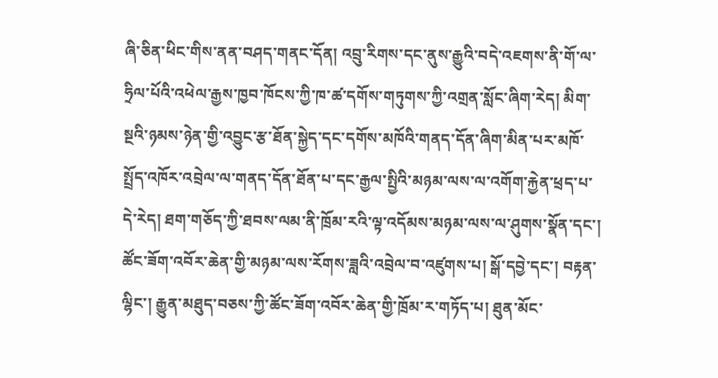ཞི་ཅིན་ཕིང་གིས་ནན་བཤད་གནང་དོན། འབྲུ་རིགས་དང་ནུས་རྒྱུའི་བདེ་འཇགས་ནི་གོ་ལ་ཧྲིལ་པོའི་འཕེལ་རྒྱས་ཁྱབ་ཁོངས་ཀྱི་ཁ་ཚ་དགོས་གཏུགས་ཀྱི་འགྲན་སློང་ཞིག་རེད། མིག་སྔའི་ཉམས་ཉེན་གྱི་འབྱུང་རྩ་ཐོན་སྐྱེད་དང་དགོས་མཁོའི་གནད་དོན་ཞིག་མིན་པར་མཁོ་སྤྲོད་འཁོར་འབྲེལ་ལ་གནད་དོན་ཐོན་པ་དང་རྒྱལ་སྤྱིའི་མཉམ་ལས་ལ་འགོག་རྐྱེན་ཕྲད་པ་དེ་རེད། ཐག་གཅོད་ཀྱི་ཐབས་ལམ་ནི་ཁྲོམ་རའི་ལྟ་འདོམས་མཉམ་ལས་ལ་ཤུགས་སྣོན་དང་། ཚོང་ཟོག་འབོར་ཆེན་གྱི་མཉམ་ལས་རོགས་ཟླའི་འབྲེལ་བ་འཛུགས་པ། སྒོ་དབྱེ་དང་། བརྟན་ལྷིང་། རྒྱུན་མཐུད་བཅས་ཀྱི་ཚོང་ཟོག་འབོར་ཆེན་གྱི་ཁྲོམ་ར་གཏོད་པ། ཐུན་མོང་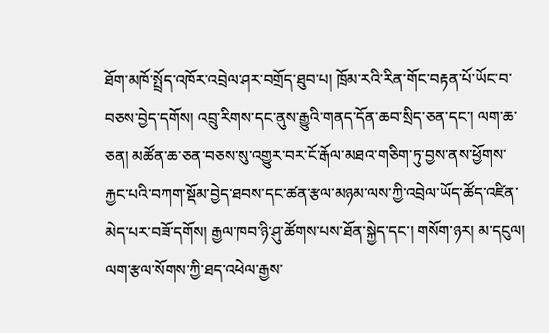ཐོག་མཁོ་སྤྲོད་འཁོར་འབྲེལ་ཤར་བགྲོད་ཐུབ་པ། ཁྲོམ་རའི་རིན་གོང་བརྟན་པོ་ཡོང་བ་བཅས་བྱེད་དགོས། འབྲུ་རིགས་དང་ནུས་རྒྱུའི་གནད་དོན་ཆབ་སྲིད་ཅན་དང་། ལག་ཆ་ཅན། མཚོན་ཆ་ཅན་བཅས་སུ་འགྱུར་བར་ངོ་རྒོལ་མཐའ་གཅིག་ཏུ་བྱས་ནས་ཕྱོགས་རྐྱང་པའི་བཀག་སྡོམ་བྱེད་ཐབས་དང་ཚན་རྩལ་མཉམ་ལས་ཀྱི་འབྲེལ་ཡོད་ཚོད་འཛིན་མེད་པར་བཟོ་དགོས། རྒྱལ་ཁབ་ཉི་ཤུ་ཚོགས་པས་ཐོན་སྐྱེད་དང་། གསོག་ཉར། མ་དངུལ། ལག་རྩལ་སོགས་ཀྱི་ཐད་འཕེལ་རྒྱས་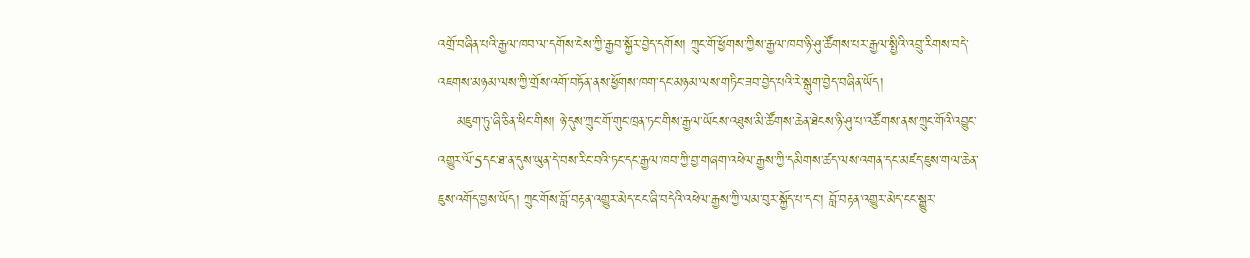འགྲོ་བཞིན་པའི་རྒྱལ་ཁབ་ལ་དགོས་ངེས་ཀྱི་རྒྱབ་སྐྱོར་བྱེད་དགོས། ཀྲུང་གོ་ཕྱོགས་ཀྱིས་རྒྱལ་ཁབ་ཉི་ཤུ་ཚོགས་པར་རྒྱལ་སྤྱིའི་འབྲུ་རིགས་བདེ་འཇགས་མཉམ་ལས་ཀྱི་གྲོས་འགོ་བཏོན་ནས་ཕྱོགས་ཁག་དང་མཉམ་ལས་གཏིང་ཟབ་བྱེད་པའི་རེ་སྒུག་བྱེད་བཞིན་ཡོད།
    མཇུག་ཏུ་ཞི་ཅིན་ཕིང་གིས། ཉེ་དུས་ཀྲུང་གོ་གུང་ཁྲན་ཏང་གིས་རྒྱལ་ཡོངས་འཐུས་མི་ཚོགས་ཆེན་ཐེངས་ཉི་ཤུ་པ་འཚོགས་ནས་ཀྲུང་གོའི་འབྱུང་འགྱུར་ལོ་5དང་ཐ་ན་དུས་ཡུན་དེ་བས་རིང་བའི་ཏང་དང་རྒྱལ་ཁབ་ཀྱི་བྱ་གཞག་འཕེལ་རྒྱས་ཀྱི་དམིགས་ཚད་ལས་འགན་དང་མཛད་ཇུས་གལ་ཆེན་ཇུས་འགོད་བྱས་ཡོད། ཀྲུང་གོས་བློ་བརྟན་འགྱུར་མེད་ངང་ཞི་བདེའི་འཕེལ་རྒྱས་ཀྱི་ལམ་བུར་སྐྱོད་པ་དང་། བློ་བརྟན་འགྱུར་མེད་ངང་སྒྱུར་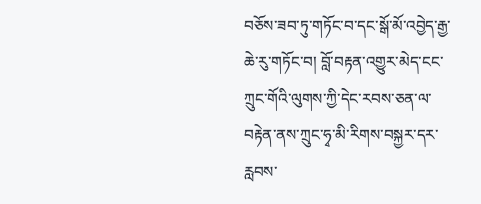བཅོས་ཟབ་ཏུ་གཏོང་བ་དང་སྒོ་མོ་འབྱེད་རྒྱ་ཆེ་རུ་གཏོང་བ། བློ་བརྟན་འགྱུར་མེད་ངང་ཀྲུང་གོའི་ལུགས་ཀྱི་དེང་རབས་ཅན་ལ་བརྟེན་ནས་ཀྲུང་ཧྭ་མི་རིགས་བསྐྱར་དར་རླབས་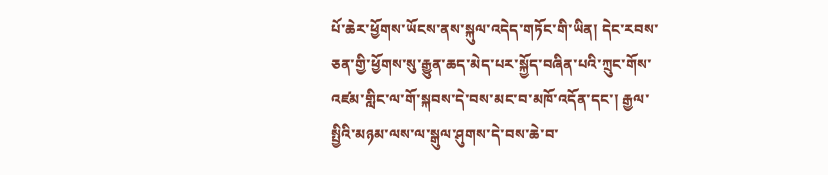པོ་ཆེར་ཕྱོགས་ཡོངས་ནས་སྐུལ་འདེད་གཏོང་གི་ཡིན། དེང་རབས་ཅན་གྱི་ཕྱོགས་སུ་རྒྱུན་ཆད་མེད་པར་སྐྱོད་བཞིན་པའི་ཀྲུང་གོས་འཛམ་གླིང་ལ་གོ་སྐབས་དེ་བས་མང་བ་མཁོ་འདོན་དང་། རྒྱལ་སྤྱིའི་མཉམ་ལས་ལ་སྒུལ་ཤུགས་དེ་བས་ཆེ་བ་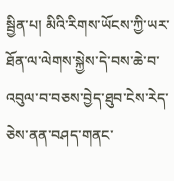སྦྱིན་པ། མིའི་རིགས་ཡོངས་ཀྱི་ཡར་ཐོན་ལ་ལེགས་སྐྱེས་དེ་བས་ཆེ་བ་འབུལ་བ་བཅས་བྱེད་ཐུབ་ངེས་རེད་ཅེས་ནན་བཤད་གནང་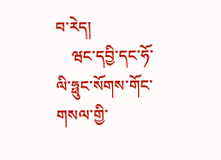བ་རེད།
    ཝང་དབྱི་དང་ཧོ་ལི་ཧྥུང་སོགས་གོང་གསལ་གྱི་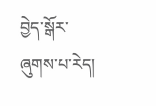བྱེད་སྒོར་ཞུགས་པ་རེད།